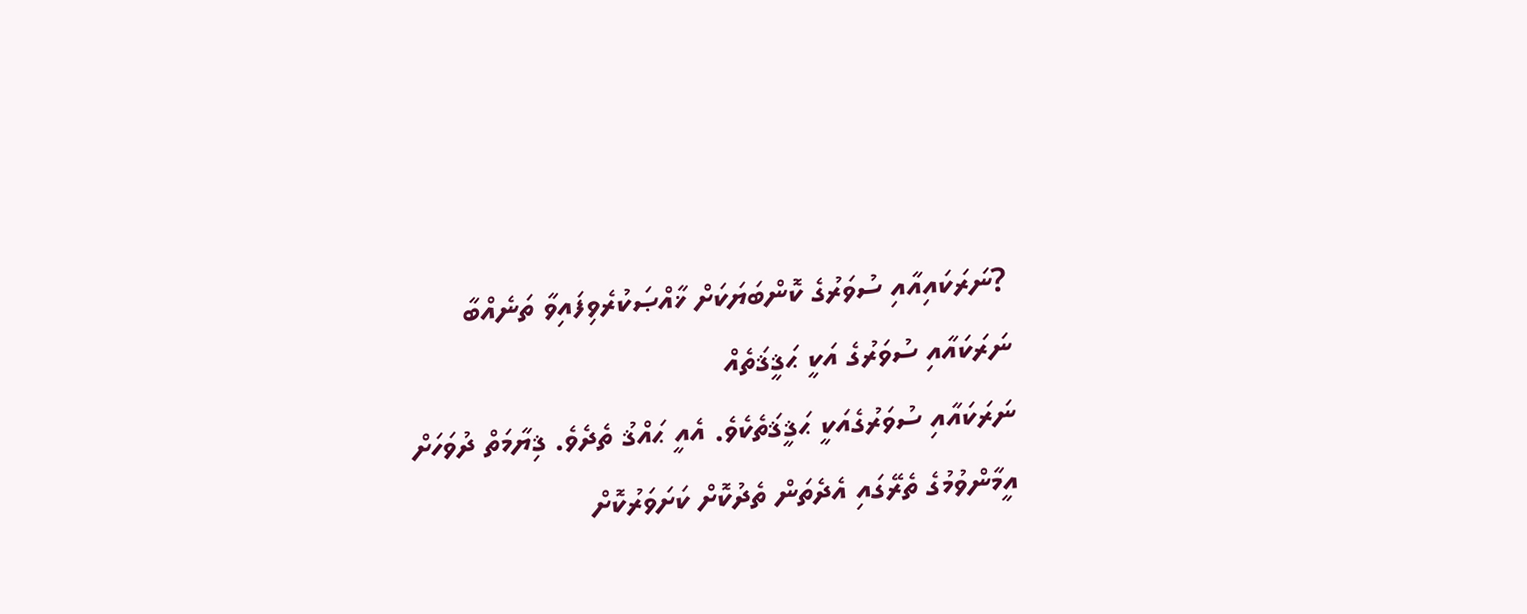?ނަރަކައިއާއި ސުވަރުގެ ކޮންބަޔަކަށް ޚާއްޞަކުރެވިފައިވާ ތަނެއްބާ
ނަރަކައާއި ސުވަރުގެ އަކީ ޙަޤީޤަތެއް
ނަރަކައާއި ސުވަރުގެއަކީ ޙަޤީޤަތެކެވެ. އެއީ ޙައްޤު ތެދެވެ. ޤިޔާމަތް ދުވަހަށް އީމާންވުމުގެ ތެރޭގައި އެދެތަން ތެދުކޮށް ކަށަވަރުކޮށް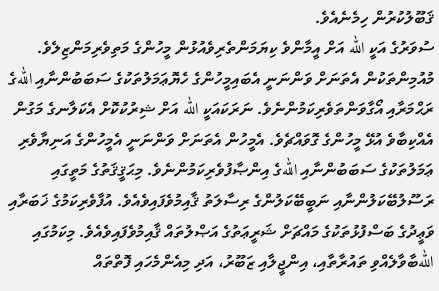ޤަބޫލުކުރުން ހިމެނެއެވެ.
ސުވަރުގެ އަކީ الله އަށް އީމާންވެ ކިޔަމަންތެރިވެއުޅުން މީހުންގެ މަތިވެރިމަންޒިލެވެ. މުއުމިންތަކުން އެތަނަށް ވަންނަނީ އެބައިމީހުންގެ ހެޔޮޢަމަލުތަކުގެ ސަބަބުންނާއި اللهގެ ރަޙްމަރާއި އޯގާވަންތަވެރިކަމުންނެވެ. ނަރަކައަކީ الله އަށް ޝިރުކުކޮށް އެކަލާނގެ މަގުން އެއްކިބާވެ އުޅޭ މީހުންގެ ގޮވައްޗެވެ. އެމީހުން އެތަނަށް ވަންނަނީ އެމީހުންގެ އަނިޔާވެރި ޢަމަލުތަކުގެ ސަބަބުންނާއި اللهގެ އިންޞާފުވެރިކަމުންނެވެ. މިޙަޤީޤަތުގެ މަތީގައި ރަސޫލުބޭކަލުންނާއި ނަބީބޭކަލުންގެ ރިސާލަތު ޤާއިމުވެފައިވެއެވެ. އުފާވެރިކަމުގެ ޚަބަރާއި ވަޢީދުގެ ބަސްފުޅުތަކުގެ މައްޗަށް ޝަރީޢަތުގެ އަޞްލުތައް ޤާއިމުވެފައިވެއެވެ. މިކަމުގައި اللهބާވާލެއްވި ތައުރާތާއި، އިންޖީލާއި ޒަބޫރު، އަދި މިއެންމެހައި ފޮތްތައް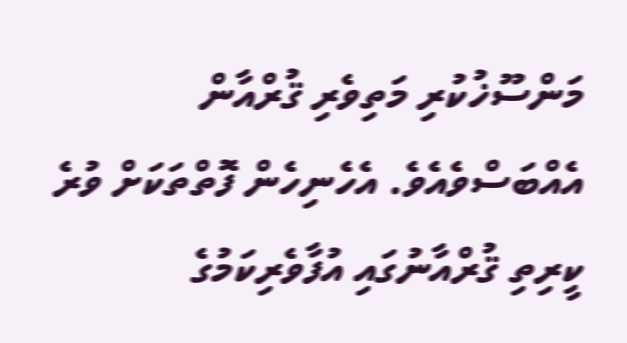މަންސޫޚުކުރި މަތިވެރި ޤުރްއާން އެއްބަސްވެއެވެ. އެހެނިހެން ފޮތްތަކަށް ވުރެ ކީރިތި ޤުރްއާނުގައި އުފާވެރިކަމުގެ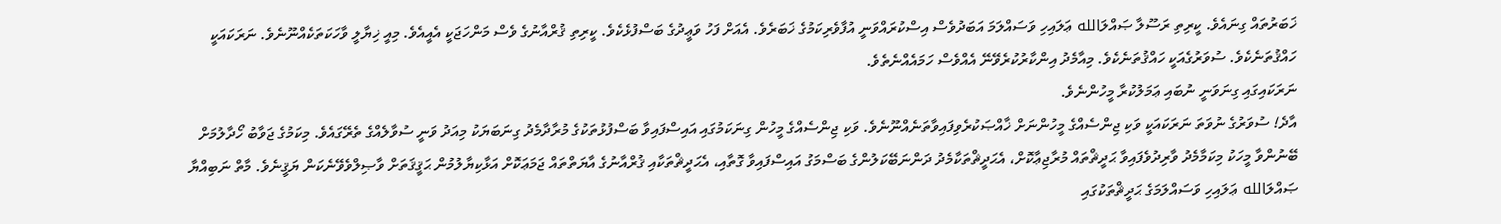ޚަބަރުތައް ގިނައެވެ. ކީރިތި ރަސޫލާ ޞައްލަالله ޢަލައިހި ވަސައްލަމަ އަބަދުވެސް އިސްކުރައްވަނީ އުފާވެރިކަމުގެ ޚަބަރެވެ. އެއަށް ފަހު ވަޢީދުގެ ބަސްފުޅެކެވެ. ކީރިތި ޤުރްއާނުގެ ވެސް މަންހަޖަކީ އެއީއެވެ. މިއީ ޚިޔާލީ ވާހަކަތަކެއްނޫނެވެ. ނަރަކައަކީ ހައްޤުތަނެކެވެ. ސުވަރުގެއަކީ ހައްޤުތަނެކެވެ. މިއާމެދު އިންކާރުކުރެވޭނޭ އެއްވެސް ހަމައެއްނެތެވެ.
ނަރަކައިގައި ގިނަވަނީ ނުބައި ޢަމަލުކުރާ މީހުންނެވެ.
އާދެ! ސުވަރުގެ ނުވަތަ ނަރަކައަކީ ވަކި ޖިންސެއްގެ މީހުންނަށް ޚާއްޞަކުރެވިފައިވާތަނެއްނޫނެވެ. ވަކި ޖިންސެއްގެ މީހުން ގިނަކަމުގައި އައިސްފައިވާ ބަސްފުޅުތަކުގެ މުރާދާމެދު ގިނަބަޔަކު މިއަދު ވަނީ ސުވާލެއްގެ ތެރޭގައެވެ. މިކަމުގެ ޖަވާބު ހޯދާލުމަށް ބޭނުންވާ މީހަކު މިކަމާމެދު ވާރިދުވެފައިވާ ޙަދީޘްތައް މުރާޖިޢާކޮށް، އެޙަދީޘްތަކާމެދު ދަންނަބޭކަލުންގެ ބަސްމަގު އައިސްފައިވާ ގޮތާއި، އެޙަދީޘްތަކާއި ޤުރްއާނުގެ އާޔަތްތައް ޖަމަޢަކޮށް އަޅާކިޔާލުމުން ޙަޤީޤަތަށް ވާޞިލްވެވޭނެކަން ޔަޤީނެވެ. މާތް ނަބިއްޔާ ޞައްލަالله ޢަލައިހި ވަސައްލަމަގެ ޙަދީޘްތަކުގައި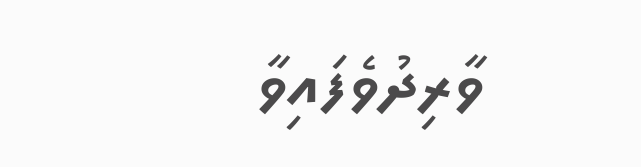ވާރިދުވެފައިވާ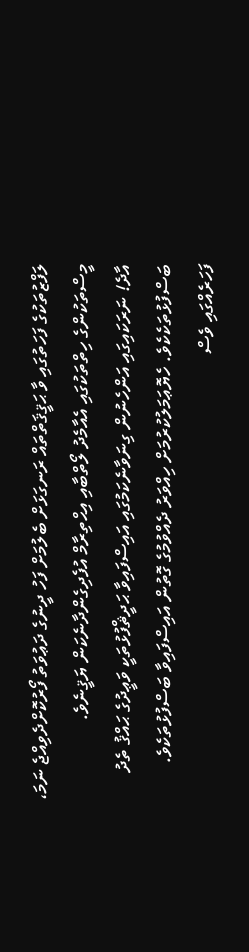ލަފްޒުތަކުގެ ފަހަތުގައި ވާ ޙަޤީޤަތްތައް ރަނގަޅަށް ބެލުމަށް ފަހު ދީނުގެ ދަޢުވަތު ފޯރުކޮށްދެވިއްޖެ ނަމަ، މީސްތަކުންގެ ހިތްތަކުގައި އެއާމެދު ލޯތްބާއި އިޙްތިރާމް އުފެދިގެންދާނެކަން ޔަޤީނެވެ.
އާދެ! ނަރަކައިގައި އަންހެނުން ގިނަވާނެކަމުގައި އައިސްފައިވާ ޙަދީޘްފުޅުތަކީ ވަޢީދުގެ ޙައްޤު ތެދު ބަސްފުޅުތަކެކެވެ. ހެޔޮޢަމަލުކުރުމަށް ހިއްވަރު ދެއްވުމުގެ ގޮތުން އައިސްފައިވާ ބަސްފުޅުތަކެވެ. ފަހަރެއްގައި ވެސް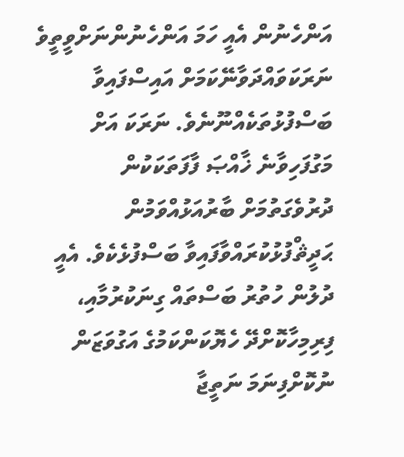އަންހެނުން އެއީ ހަމަ އަންހެނުންނަށްވީތީވެ ނަރަކަވައްދަވާނޭކަމަށް އައިސްފައިވާ ބަސްފުޅުތަކެއްނޫނެވެ. ނަރަކަ އަށް މަގުފަހިވާނެ ޚާއްޞަ ފާފަތަކަކުން ދުރުވެގަތުމަށް ބާރުއަޅުއްވަމުން ޙަދީޘްފުޅުކުރައްވާފައިވާ ބަސްފުޅެކެވެ. އެއީ ދުލުން ހުތުރު ބަސްތައް ގިނަކުރުމާއި، ފިރިމިހާކޮށްދޭ ހެޔޮކަންކަމުގެ އަގުވަޒަން ނުކޮށްފިނަމަ ނަތީޖާ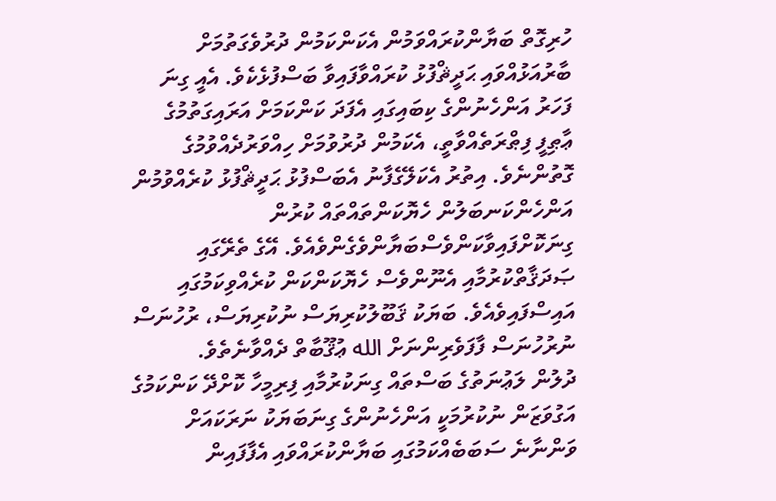ހުރިގޮތް ބަޔާންކުރައްވަމުން އެކަންކަމުން ދުރުވެގަތުމަށް ބާރުއަޅުއްވައި ޙަދީޘްފުޅު ކުރައްވާފައިވާ ބަސްފުޅެކެވެ. އެއީ ގިނަ ފަހަރު އަންހެނުންގެ ކިބައިގައި އެފަދަ ކަންކަމަށް އަރައިގަތުމުގެ ޢާޠިފީ ފިޠްރަތެއްވާތީ، އެކަމުން ދުރުވުމަށް ހިއްވަރުދެއްވުމުގެ ގޮތުންނެވެ. އިތުރު އެކަލޭގެފާނު އެބަސްފުޅު ޙަދީޘްފުޅު ކުރެއްވުމުން އަންހެންކަނބަލުން ހެޔޮކަންތައްތައް ކުރުން ގިނަކޮށްފައިވާކަންވެސްބަޔާންވެގެންވެއެވެ. އޭގެ ތެރޭގައި ޞަދަޤާތްކުރުމާއި އެނޫންވެސް ހެޔޮކަންކަން ކުރެއްވިކަމުގައި އައިސްފައިވެއެވެ. ބަޔަކު ޤަބޫލުކުރިޔަސް ނުކުރިޔަސް، ރުހުނަސް ނުރުހުނަސް ފާފަވެރިންނަށް الله ޢުޤޫބާތް ދެއްވާނެތެވެ.
ދުލުން ލަޢުނަތުގެ ބަސްތައް ގިނަކުރުމާއި ފިރިމީހާ ކޮށްދޭ ކަންކަމުގެ އަގުވަޒަން ނުކުރުމަކީ އަންހެނުންގެ ގިނަބަޔަކު ނަރަކައަށް ވަންނާނެ ސަބަބެއްކަމުގައި ބަޔާންކުރައްވައި އެފާފައިން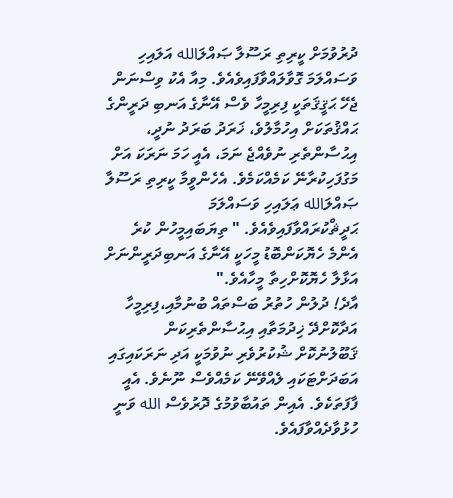ދުރުވުމަށް ކީރިތި ރަސޫލާ ޞައްލަالله އަލައިހި ވަސައްލަމަ ގޮވާލައްވާފައިވެއެވެ. މިއާ އެކު ވިސްނަން ޖެހޭ ޙަޤީޤަތަކީ ފިރިމީހާ ވެސް އޭނާގެ އަނބި ދަރީންގެ ޙައްޤުތަކަށް އިހުމާލުވެ، ޚަރަދު ބަރަދު ނުދީ، އިޙުސާންތެރި ނުވެއްޖެ ނަމަ، އެއީ ހަމަ ނަރަކަ އަށް މަގުފަހިކުރާނޭ ކަމެއްކަމެވެ. އެހެންވީމާ ކީރިތި ރަސޫލާ ޞައްލަالله ޢަލައިހި ވަސައްލަމަ ޙަދީޘްކުރައްވާފައިވެއެވެ. " ތިޔަބައިމީހުން ކުރެ އެންމެ ހެޔޮކަންބޮޑު މީހަކީ އޭނާގެ އަނބިދަރީންނަށް އަޅާލާ ހެޔޮކޮށްހިތާ މީހާއެވެ."
އާދެ! ދުލުން ހުތުރު ބަސްތައް ބުނުމާއި،ފިރިމީހާ އަދާކޮށްދޭ ޚިދުމަތާއި އިޙުސާންތެރިކަން ޤަބޫލުނުކޮށް ޝުކުރުވެރި ނުވުމަކީ އަދި ނަރަކައިގައި އަބަދަށްޓަކައި ލެއްވޭނޭ ކަމެއްވެސް ނޫނެވެ. އެއީ ފާފަތަކެވެ. އެއިން ތައުބާވުމުގެ ދޮރުވެސް الله ވަނީ ހުޅުވާދެއްވާފައެވެ.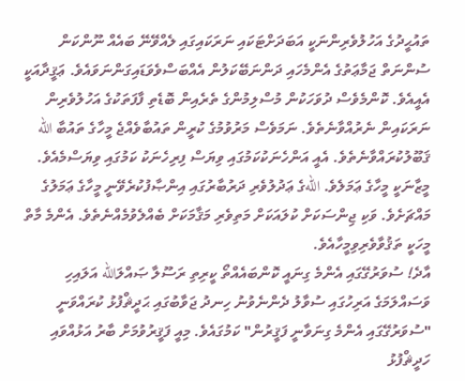ތައުޙީދުގެ އަހުލުވެރިންނަކީ އަބަދަށްޓަކައި ނަރަކައިގައި ލެއްވޭނޭ ބައެއް ނޫންކަން ސުންނަތް ޖަމާޢަތުގެ އެންމެހައި ދަންނަބޭކަލުން އެއްބަސްވެވަޑައިގަންނަވައެވެ. ޢަޤީދާއަކީ އެއީއެވެ. ކޮންމެވެސް ދުވަހަކުން މުސްލިމުންގެ ތެރެއިން ބޮޑެތި ފާފަތަކުގެ އަހުލުވެރިން ނަރަކައިން ނެރުއްވާނެތެވެ. ނަމަވެސް މަރުވުމުގެ ކުރީން ތައުބާވެއްޖެ މީހާގެ ތައުބާ الله ޤަބޫލުކުރައްވާނެތެވެ. އެއީ އަންހެނަކުކަމުގައި ވިޔަސް ފިރިހެނަކު ކަމުގައި ވިޔަސްމެއެވެ. މީޒާނަކީ މީހާގެ ޢަމަލެވެ. اللهގެ ޢަދުލުވެރި ދަރުބާރުގައި އިންޞާފުކުރެވޭނީ މީހާގެ ޢަމަލުގެ މައްޗަށެވެ. ވަކި ޖިންސަކަށް ކުލައަކަށް މަތިވެރި މަޤާމަކަށް ބެއްލެވުމެއްނެތެވެ. އެންމެ މާތް މީހަކީ ތަޤުވާވެރިވިމީހާއެވެ.
އާދެ! ސުވަރުގޭގައި އެންމެ ގިނައީ ކޮންބައެއްތޯ ކީރިތި ރަސޫލާ ޞައްލަالله އަލައިހި ވަސައްލަމަގެ އަރިހުގައި ސުވާލު ދެންނެވުނު ހިނދު ޖަވާބުގައި ޙަދީޘްފުޅު ކުރައްވަނީ "ސުވަރުގޭގައި އެންމެ ގިނަވާނީ ފަޤީރުން" ކަމުގައެވެ. މިއީ ފަޤީރުވުމަށް ބާރު އަޅުއްވައި ހަދީޘްފުޅު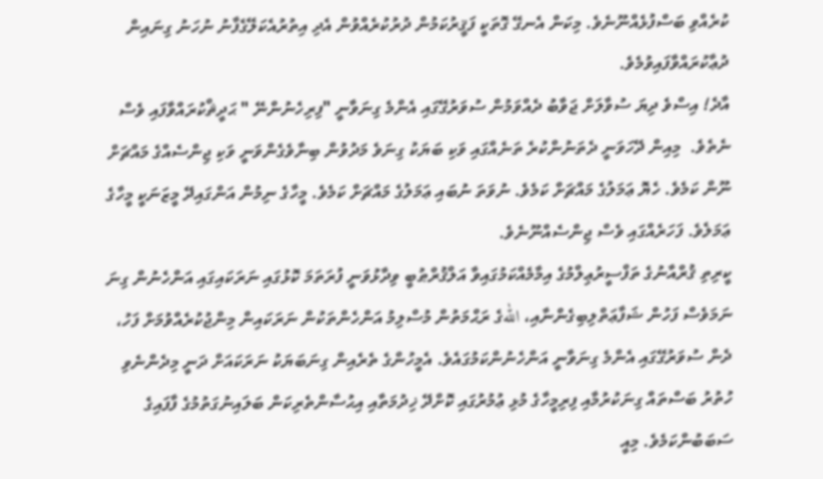ކުރެއްވި ބަސްފުޅެއްނޫނެވެ. މިކަން އެނގޭ ގޮތަކީ ފަޤީރުކަމުން ދުރުކުރެއްވުން އެދި އިތުރުއެކަލޭގެފާނު ނުހަނު ގިނައިން ދުޢާކުރައްވާފައިވުމެވެ.
އާދެ! އިސްވެ ދިޔަ ސުވާލަށް ޖަވާބު ދެއްވަމުން ސުވަރުގޭގައި އެންމެ ގިނަވާނީ "ފިރިހެނުންނޭ " ޙަދީޘްކުރައްވާފައި ވެސް ނެތެވެ.  މިއިން ދޭހަވަނީ ދެތަނުންކުރެ ތަނެއްގައި ވަކި ބަޔަކު ގިނަވެ މަދުވުން ބިނާވެގެންވަނީ ވަކި ޖިންސެއްގެ މައްޗަށް ނޫން ކަމެވެ. ހެޔޮ ޢަމަލުގެ މައްޗަށް ކަމެވެ. ނުވަތަ ނުބައި ޢަމަލުގެ މައްޗަށް ކަމެވެ. މީހާގެ ނިމުން އަންގައިދޭ މީޒަނަކީ މީހާގެ ޢަމަލެވެ. ފަހަރެއްގައި ވެސް ޖިންސެއްނޫނެވެ.
ކީރިތި ޤުރްއާނުގެ ތަފްސީރުޢިލްމުގެ އިމާމެއްކަމުގައިވާ އަލްޤުރްޠުބީ ވިދާޅުވަނީ ފުރަތަމަ ކޮޅުގައި ނަރަކައިގައި އަންހެނުން ގިނަ ނަމަވެސް ފަހުން ޝަފާޢަތްލިބިގެންނާއި، اللهގެ ރަޙްމަތުން މުސްލިމު އަންހެންތަކުން ނަރަކައިން މިންޖުކުރެއްވުމަށް ފަހު، ދެން ސުވަރުގޭގައި އެންމެ ގިނަވާނީ އަންހެނުންކަމުގައެވެ. އެމީހުންގެ ތެރެއިން ގިނަބަޔަކު ނަރަކައަށް ދަނީ މިދެންނެވި ހުތުރު ބަސްތައް ގިނަކުރުމާއި ފިރިމީހާގެ މުޅި ޢުމުރުގައި ކޮށްދޭ ޚިދުމަތާއި އިޙުސާންތެރިކަން ބަލައިނުގަތުމުގެ ފާފައިގެ ސަބަބުންކަމެވެ. މިއީ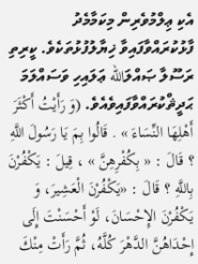އެކި ޢިލްމުވެރިން މިކަމާމެދު ފާޅުކުރައްވާފައިވާ ޚިޔާލުފުޅުތަކެވެ. ކީރިތި ރަސޫލާ ޞައްލަالله ޢަލައިހި ވަސައްލަމަ ޙަދީޘްކުރައްވާފައިވެއެވެ. (وَ رَأَيْتُ أَكْثَرَ أَهْلِهَا النِّسَاءَ » . قَالُوا بِمَ يَا رَسُولَ اللَّهِ ؟ قَالَ : « بِكُفْرِهِنَّ » ، قِيلَ : يَكْفُرْنَ بِاللَّهِ ؟ قَالَ : «يَكْفُرْنَ الْعَشِيرَ، وَ يَكْفُرْنَ الإِحْسَانَ، لَوْ أَحْسَنْتَ إِلَى إِحْدَاهُنَّ الدَّهْرَ كُلَّهُ، ثُمَّ رَأَتْ مِنْكَ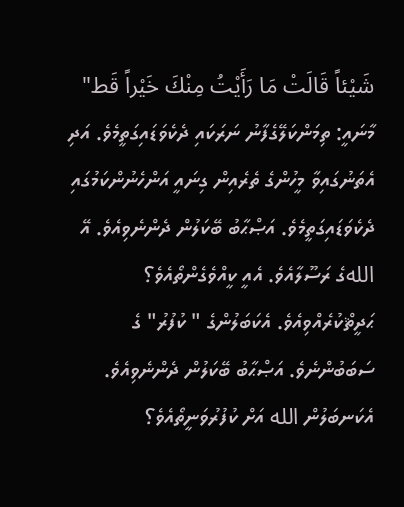شَيْئاً قَالَتْ مَا رَأَيْتُ مِنْكَ خَيْراً قَط" މާނައީ: ތިމަންކަލޭގެފާނު ނަރަކައި ދެކެވަޑައިގަތީމެވެ. އަދި އެތަނުގައިވާ މީހުންގެ ތެރެއިން ގިނައީ އަންހެނުންކަމުގައި ދެކެވަޑައިގަތީމެވެ. އަޞްޙާބު ބޭކަލުން ދެންނެވިއެވެ. އޭ اللهގެ ރަސޫލާއެވެ. އެއީ ކީއްވެގެންތޯއެވެ؟ ޙަދީޘްކުރެއްވިއެވެ. އެކަބަލުންގެ " ކުފުރު" ގެ ސަބަބުންނެވެ. އަޞްޙާބު ބޭކަލުން ދެންނެވިއެވެ. އެކަނބަލުން الله އަށް ކުފުރުވަނީތޯއެވެ؟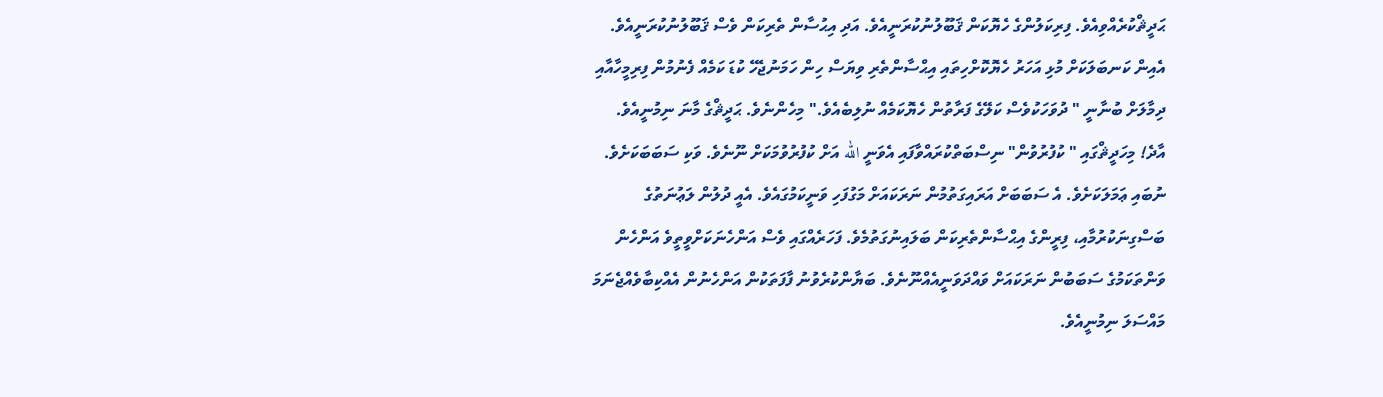ޙަދީޘްކުރެއްވިއެވެ. ފިރިކަލުންގެ ހެޔޮކަން ޤަބޫލުނުކުރަނީއެވެ. އަދި އިޙުސާން ތެރިކަން ވެސް ޤަބޫލުނުކުރަނީއެވެ. އެއިން ކަނބަލަކަށް މުޅި އަހަރު ހެޔޮކޮށްހިތައި އިޙްސާންތެރި ވިޔަސް ހިން ހަމަނުޖެހޭ ކުޑަ ކަމެއް ފެނުމުން ފިރިމީހާއާއި ދިމާލަށް ބުނާނީ " ދުވަހަކުވެސް ކަލޭގެ ފަރާތުން ހެޔޮކަމެއް ނުލިބެއެވެ." މިހެންނެވެ. ޙަދީޘްގެ މާނަ ނިމުނީއެވެ.
އާދެ! މިހަދީޘްގައި " ކުފުރުވުން" ނިސްބަތްކުރައްވާފައި އެވަނީ الله އަށް ކުފުރުވުމަކަށް ނޫނެވެ. ވަކި ސަބަބަކަށެވެ. ނުބައި ޢަމަލަކަށެވެ. އެ ސަބަބަށް އަރައިގަތުމުން ނަރަކައަށް މަގުފަހި ވަނީކަމުގައެވެ. އެއީ ދުލުން ލަޢުނަތުގެ ބަސްގިނަކުރުމާއި، ފިރީންގެ އިޙްސާންތެރިކަން ބަލައިނުގަތުމެވެ. ފަހަރެއްގައި ވެސް އަންހެނަކަށްވީތީވެ އަންހެން ވަންތަކަމުގެ ސަބަބުން ނަރަކައަށް ވައްދަވަނީއެއްނޫނެވެ. ބަޔާންކުރެވުނު ފާފަތަކުން އަންހެނުން އެއްކިބާވެއްޖެނަމަ މައްސަލަ ނިމުނީއެވެ.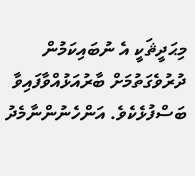މިޙަދީޘަކީ އެ ނުބައިކަމުން ދުރުވެގަތުމަށް ބާރުއަޅުއްވާފައިވާ ބަސްފުޅެކެވެ. އަންހެނުންނާމެދު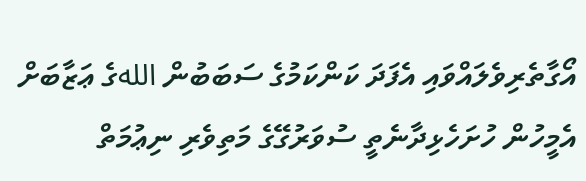އޯގާތެރިވެލައްވައި އެފަދަ ކަންކަމުގެ ސަބަބުން اللهގެ ޢަޒާބަށް އެމީހުން ހުށަހެޅިދާނެތީ ސުވަރުގޭގެ މަތިވެރި ނިޢުމަތް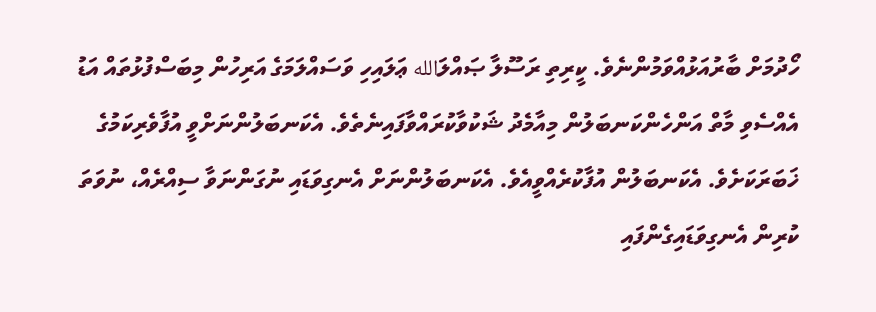ހޯދުމަށް ބާރުއަޅުއްވަމުންނެވެ. ކީރިތި ރަސޫލާ ޞައްލަالله ޢަލައިހި ވަސައްލަމަގެ އަރިހުން މިބަސްފުޅުތައް އަޑު އެއްސެވި މާތް އަންހެންކަނބަލުން މިއާމެދު ޝަކުވާކުރައްވާފައިނެތެވެ. އެކަނބަލުންނަށްވީ އުފާވެރިކަމުގެ ޚަބަރަކަށެވެ. އެކަނބަލުން އުފާކުރެއްވީއެވެ. އެކަނބަލުންނަށް އެނގިވަޑައި ނުގަންނަވާ ސިއްރެއް، ނުވަތަ ކުރިން އެނގިވަޑައިގެންފައި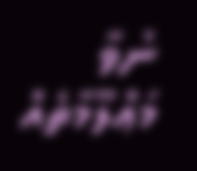ނުވާ މަޢްލޫމާތެއް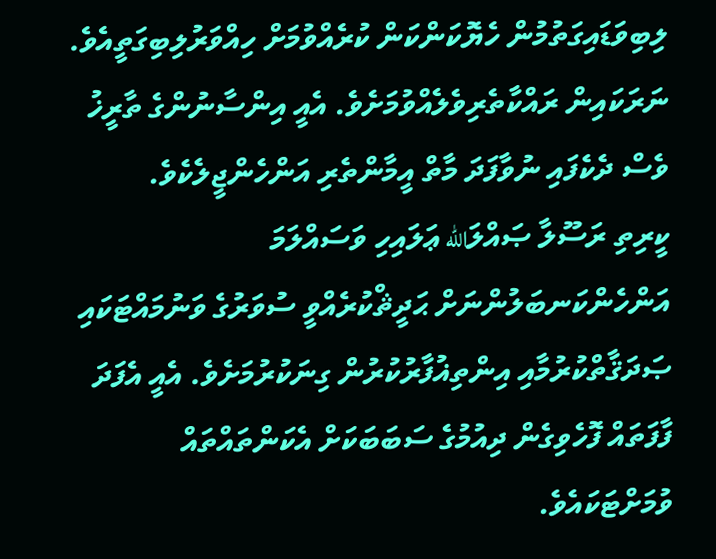ލިބިވަޑައިގަތުމުން ހެޔޮކަންކަން ކުރެއްވުމަށް ހިއްވަރުލިބިގަތީއެވެ. ނަރަކައިން ރައްކާތެރިވެލެއްވުމަށެވެ. އެއީ އިންސާނުންގެ ތާރީޚު ވެސް ދެކެފައި ނުވާފަދަ މާތް އީމާންތެރި އަންހެންޖީލެކެވެ.
ކީރިތި ރަސޫލާ ޞައްލަالله ޢަލައިހި ވަސައްލަމަ އަންހެންކަނބަލުންނަށް ޙަދީޘްކުރެއްވީ ސުވަރުގެ ވަނުމައްޓަކައި ޞަދަޤާތްކުރުމާއި އިންތިޣުފާރުކުރުން ގިނަކުރުމަށެވެ. އެއީ އެފަދަ ފާފަތައް ފޮހެވިގެން ދިއުމުގެ ސަބަބަކަށް އެކަންތައްތައް ވުމަށްޓަކައެވެ.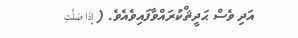އަދި ވެސް ޙަދީޘްކުރައްވާފައިވެއެވެ. ( إِذَا صَلَّتِ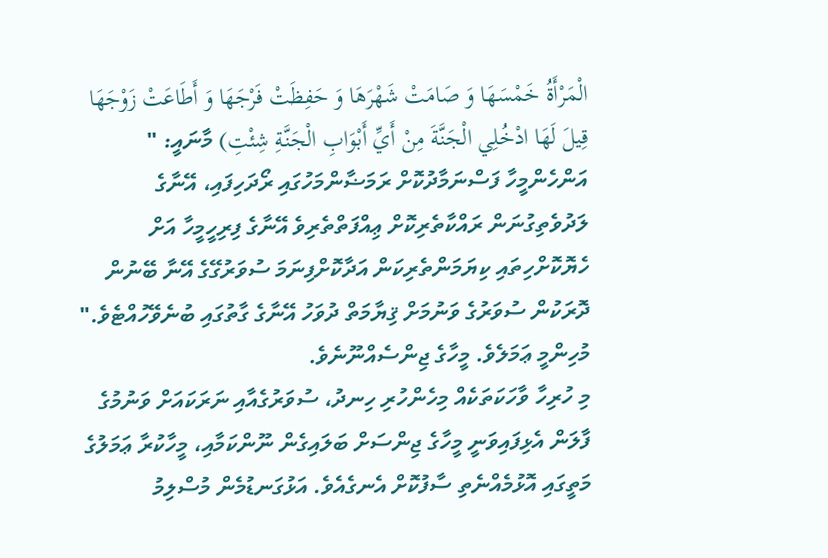الْمَرْأَةُ خَمْسَهَا وَ صَامَتْ شَهْرَهَا وَ حَفِظَتْ فَرْجَهَا وَ أَطَاعَتْ زَوْجَهَا قِيلَ لَهَا ادْخُلِي الْجَنَّةَ مِنْ أَيِّ أَبْوَابِ الْجَنَّةِ شِئْتِ) މާނައީ: " އަންހެންމީހާ ފަސްނަމާދުކޮށް ރަމަޟާންމަހުގައި ރޯދަހިފައި، އޭނާގެ ލަދުވެތިގުނަން ރައްކާތެރިކޮށް ޢިއްފަތްތެރިވެ އޭނާގެ ފިރިހީމީހާ އަށް ހެޔޮކޮށްހިތައި ކިޔަމަންތެރިކަން އަދާކޮށްފިނަމަ ސުވަރުގޭގެ އޭނާ ބޭނުން ދޮރަކުން ސުވަރުގެ ވަނުމަށް ޤިޔާމަތް ދުވަހު އޭނާގެ ގާތުގައި ބުނެވޭހުއްޓެވެ."
މުހިންމީ ޢަމަލެވެ. މީހާގެ ޖިންސެއްނޫނެވެ.
މި ހުރިހާ ވާހަކަތަކެއް މިހެންހުރި ހިނދު، ސުވަރުގެއާއި ނަރަކައަށް ވަނުމުގެ ފާލަން އެޅިފައިވަނީ މީހާގެ ޖިންސަށް ބަލައިގެން ނޫންކަމާއި، މީހާކުރާ ޢަމަލުގެ މަތީގައި އޮޅުމެއްނެތި ސާފުކޮށް އެނގެއެވެ. އަޅުގަނޑުމެން މުސްލިމު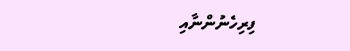ފިރިހެނުންނާއި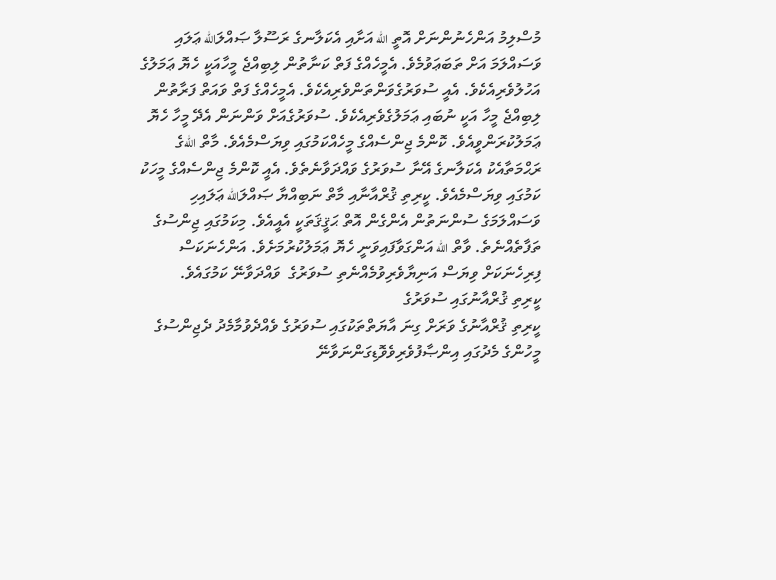މުސްލިމު އަންހެނުންނަށް އޮތީ الله އަށާއި އެކަލާނގެ ރަސޫލާ ޞައްލަالله ޢަލައި ވަސައްލަމަ އަށް ތަބަޢަވުމެވެ. އެމީހެއްގެ ފަތް ކަނާތުން ލިބިއްޖެ މީހާއަކީ ހެޔޮ ޢަމަލުގެ އަހުލުވެރިއެކެވެ. އެއީ ސުވަރުގެވަންތަންވެރިއެކެވެ. އެމީހެއްގެ ފަތް ވައަތް ފަރާތުން ލިބިއްޖެ މީހާ އަކީ ނުބައި ޢަމަލުގެވެރިއެކެވެ. ސުވަރުގެއަށް ވަންނަން އެދޭ މީހާ ހެޔޮ ޢަމަލުކުރަންވީއެވެ. ކޮންމެ ޖިންސެއްގެ މީހެއްކަމުގައި ވިޔަސްމެއެވެ. މާތް اللهގެ ރަޙްމަތާއެކު އެކަލާނގެ އޭނާ ސުވަރުގެ ވައްދަވާނެތެވެ. އެއީ ކޮންމެ ޖިންސެއްގެ މީހަކު ކަމުގައި ވިޔަސްމެއެވެ. ކީރިތި ޤުރްއާނާއި މާތް ނަބިއްޔާ ޞައްލަالله ޢަލައިހި ވަސައްލަމަގެ ސުންނަތުން އެންގެން އޮތް ޙަޤީޤަތަކީ އެއީއެވެ. މިކަމުގައި ޖިންސުގެ ތަފާތެއްނެތެ. ވާތް الله އަންގަވާފައިވަނީ ހެޔޮ ޢަމަލުކުރުމަށެވެ. އަންހެނަކަސް ފިރިހެނަކަށް ވިޔަސް އަނިޔާވެރިވުމެއްނެތި ސުވަރުގެ  ވައްދަވާނޭ ކަމުގައެވެ.
ކީރިތި ޤުރްއާނުގައި ސުވަރުގެ
ކީރިތި ޤުރްއާނުގެ ވަރަށް ގިނަ އާޔަތްތަކުގައި ސުވަރުގެ ވެއްދެވުމާމެދު ދެޖިންސުގެ މީހުންގެ މެދުގައި އިންޞާފުވެރިވެވޮޑިގަންނަވާނޭ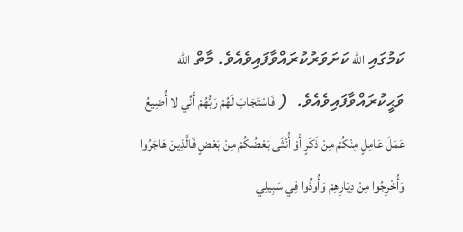ކަމުގައި الله ކަށަވަރުކުރައްވާފައިވެއެވެ. މާތް الله ވަޙީކުރައްވާފައިވެއެވެ.  ( فَاسْتَجَابَ لَهُمْ رَبُّهُمْ أَنِّي لا أُضِيعُ عَمَلَ عَامِلٍ مِنْكُمْ مِنْ ذَكَرٍ أَوْ أُنْثَى بَعْضُكُمْ مِنْ بَعْضٍ فَالَّذِينَ هَاجَرُوا وَأُخْرِجُوا مِنْ دِيَارِهِمْ وَأُوذُوا فِي سَبِيلِي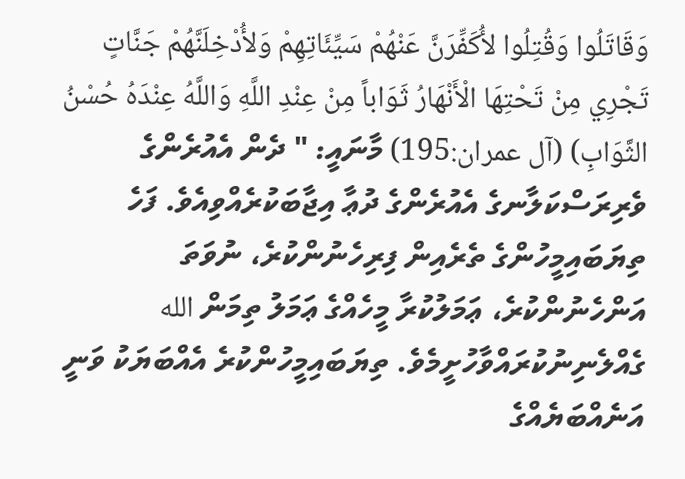وَقَاتَلُوا وَقُتِلُوا لأُكَفِّرَنَّ عَنْهُمْ سَيِّئَاتِهِمْ وَلأُدْخِلَنَّهُمْ جَنَّاتٍ تَجْرِي مِنْ تَحْتِهَا الْأَنْهَارُ ثَوَاباً مِنْ عِنْدِ اللَّهِ وَاللَّهُ عِنْدَهُ حُسْنُ الثَّوَابِ) (آل عمران:195) މާނައީ: " ދެން އެއުރެންގެ ވެރިރަސްކަލާނގެ އެއުރެންގެ ދުޢާ އިޖާބަކުރެއްވިއެވެ. ފަހެ ތިޔަބައިމީހުންގެ ތެރެއިން ފިރިހެނުންކުރެ، ނުވަތަ އަންހެނުންކުރެ، ޢަމަލުކުރާ މީހެއްގެ ޢަމަލު ތިމަން الله ގެއްލެނިނުކުރައްވާހުށީމެވެ. ތިޔަބައިމީހުންކުރެ އެއްބަޔަކު ވަނީ އަނެއްބަޔެއްގެ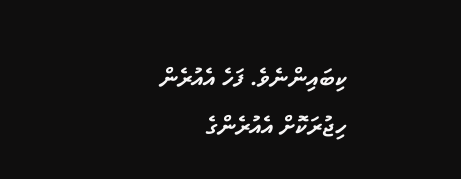ކިބައިންނެވެ. ފަހެ އެއުރެން ހިޖުރަކޮށް އެއުރެންގެ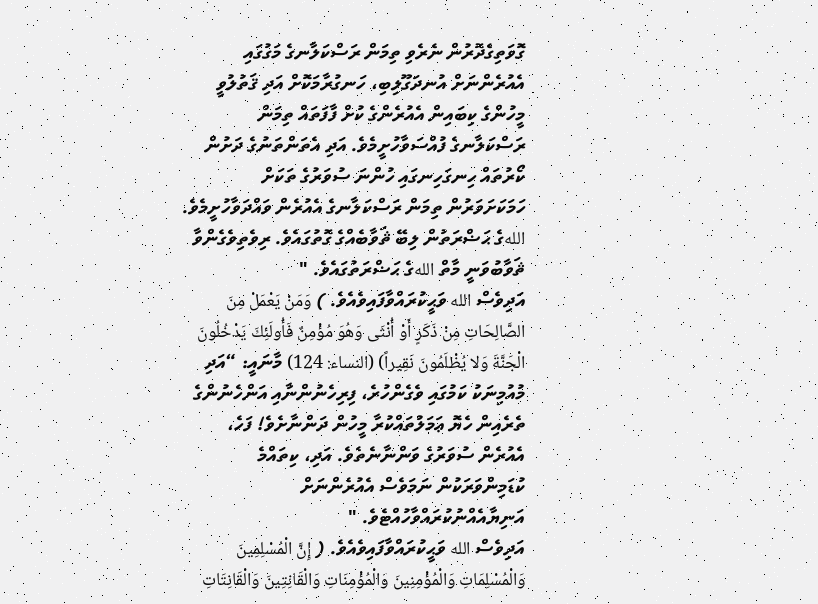ގޮވަތިގެދޮރުން ނެރެވި ތިމަން ރަސްކަލާނގެ މަގުގައި އެއުރެންނަށް އުނދަގޫލިބި، ހަނގުރާމަކޮށް އަދި ޤަތުލުވީ މީހުންގެ ކިބައިން އެއުރެންގެ ކުށް ފާފަތައް ތިމަން ރަސްކަލާނގެ ފުއްސަވާހުށީމެވެ. އަދި އެތަންތަނުގެ ދަށުން ކޯރުތައް ހިނގަހިނގައި ހުންނަ ސުވަރުގެ ތަކަށް ހަމަކަށަވަރުން ތިމަން ރަސްކަލާނގެ އެއުރެން ވައްދަވާހުށީމެވެ. اللهގެ ޙަޟްރަތުން ލިބޭ ޘަވާބެއްގެ ގޮތުގައެވެ. ރިވެތިވެގެންވާ ޘަވާބުވަނީ މާތް اللهގެ ޙަޟްރަތުގައެވެ. "
އަދިވެސް الله ވަޙީކުރައްވާފައިވެއެވެ. ) وَمَنْ يَعْمَلْ مِنَ الصَّالِحَاتِ مِنْ ذَكَرٍ أَوْ أُنْثَى وَهُوَ مُؤْمِنٌ فَأُولَئِكَ يَدْخُلُونَ الْجَنَّةَ وَلا يُظْلَمُونَ نَقِيراً) (النساء: 124) މާނައީ: “އަދި މުއުމިނަކު ކަމުގައި ވެގެންހުރެ، ފިރިހެނުންނާއި އަންހެނުންގެ ތެރެއިން ހެޔޮ ޢަމަލުތައްކުރާ މީހުން ދަންނާށެވެ! ފަހެ، އެއުރެން ސުވަރުގެ ވަންނާނެތެވެ. އަދި، ކިތައްމެ ކުޑަމިންވަރަކުން ނަމަވެސް އެއުރެންނަށް އަނިޔާއެއްނުކުރައްވާހުއްޓެވެ. "
އަދިވެސް الله ވަޙީކުރައްވާފައިވެއެވެ. ( إِنَّ الْمُسْلِمِينَ وَالْمُسْلِمَاتِ وَالْمُؤْمِنِينَ وَالْمُؤْمِنَاتِ وَالْقَانِتِينَ وَالْقَانِتَاتِ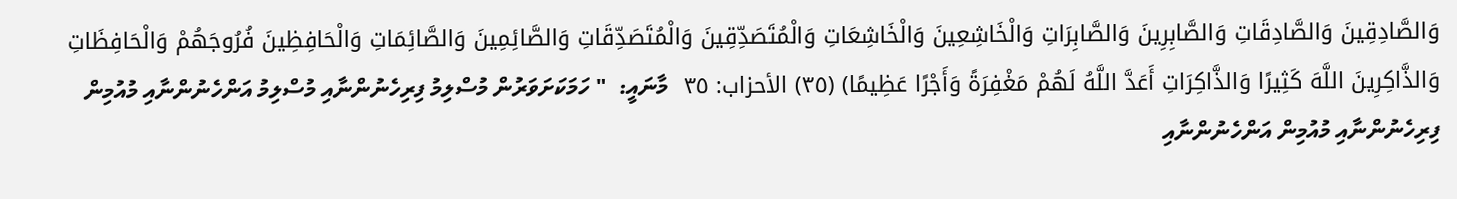وَالصَّادِقِينَ وَالصَّادِقَاتِ وَالصَّابِرِينَ وَالصَّابِرَاتِ وَالْخَاشِعِينَ وَالْخَاشِعَاتِ وَالْمُتَصَدِّقِينَ وَالْمُتَصَدِّقَاتِ وَالصَّائِمِينَ وَالصَّائِمَاتِ وَالْحَافِظِينَ فُرُوجَهُمْ وَالْحَافِظَاتِ وَالذَّاكِرِينَ اللَّهَ كَثِيرًا وَالذَّاكِرَاتِ أَعَدَّ اللَّهُ لَهُمْ مَغْفِرَةً وَأَجْرًا عَظِيمًا) (٣٥) الأحزاب: ٣٥  މާނައީ:  " ހަމަކަށަވަރުން މުސްލިމު ފިރިހެނުންނާއި މުސްލިމު އަންހެނުންނާއި މުއުމިން ފިރިހެނުންނާއި މުއުމިން އަންހެނުންނާއި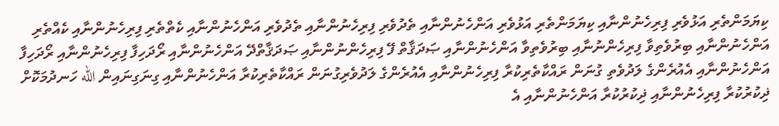ކިޔަމަންތެރި އަޅުވެރި ފިރިހެނުންނާއި ކިޔަމަންތެރި އަޅުވެރި އަންހެނުންނާއި ތެދުވެރި ފިރިހެނުންނާއި ތެދުވެރި އަންހެނުންނާއި ކެތްތެރި ފިރިހެނުންނާއި ކެއްތެރި އަންހެނުންނާއި ބިރުވެތިވާ ފިރިހެންނުނާއި ބިރުވެތިވާ އަންހެނުންނާއި ޞަދަޤާތް ފޭ ފިރިހެންނުންނާއި ޞަދަޤާތްދޭ އަންހެނުންނާއި ރޯދަހިފާ ފިރިހެނުންނާއި ރޯދަހިފާ އަންހެނުންނާއި އެއުރެންގެ ލަދުވެތި ގުނަން ރައްކާތެރިކުރާ ފިރިހެނުންނާއި އެއުރެންގެ ލަދުވެރިގުނަން ރައްކާތެރިކުރާ އަންހެނުންނާއި ގިނަގިނައިން الله ހަނދުމަކޮށް ޛިކުރުކުރާ ފިރިހެނުންނާއި ޛިކުރުކުރާ އަންހެނުންނާއި އެ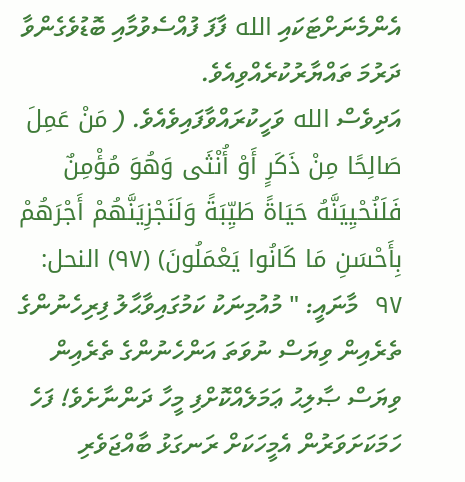އެންމެނަށްޓަކައި الله ފާފަ ފުއްސެވުމާއި ބޮޑުވެގެންވާ ދަރުމަ ތައްޔާރުކުރެއްވިއެވެ.
އަދިވެސް الله ވަހީކުރައްވާފައިވެއެވެ. ( مَنْ عَمِلَ صَالِحًا مِنْ ذَكَرٍ أَوْ أُنْثَى وَهُوَ مُؤْمِنٌ فَلَنُحْيِيَنَّهُ حَيَاةً طَيِّبَةً وَلَنَجْزِيَنَّهُمْ أَجْرَهُمْ بِأَحْسَنِ مَا كَانُوا يَعْمَلُونَ) (٩٧) النحل: ٩٧  މާނައީ: " މުއުމިނަކު ކަމުގައިވާޙާލު ފިރިހެނުންގެ ތެރެއިން ވިޔަސް ނުވަތަ އަންހެނުންގެ ތެރެއިން ވިޔަސް ޞާލިޙު ޢަމަލެއްކޮށްފި މީހާ ދަންނާށެވެ! ފަހެ ހަމަކަށަވަރުން އެމީހަކަށް ރަނގަޅު ބާއްޖަވެރި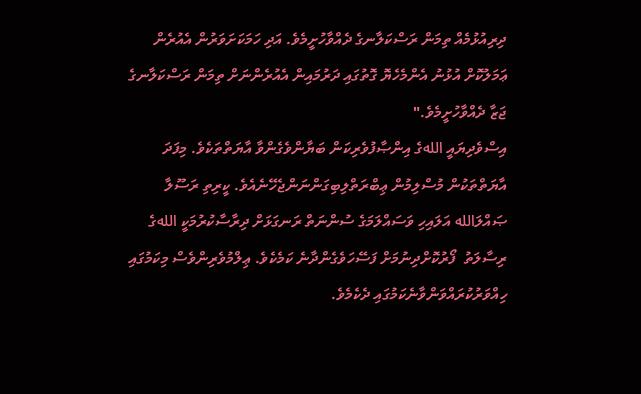ދިރިއުޅުމެއް ތިމަން ރަސްކަލާނގެ ދެއްވާހުށީމެވެ. އަދި ހަމަކަށަވަރުން އެއުރެން ޢަމަލުކޮށް އުޅުނު އެންމެހެޔޮ ގޮތުގައި ދަރުމައިން އެއުރެންނަށް ތިމަން ރަސްކަލާނގެ ޖަޒާ ދެއްވާހުށީމެވެ."
އިސްވެދިޔައީ اللهގެ އިންޞާފުވެރިކަން ބަޔާންވެގެންވާ އާޔަތްތަކެވެ. މިފަދަ އާޔަތްތަކުން މުސްލިމުން ޢިބްރަތްލިބިގަންނަންޖެހޭނެއެވެ. ކީރިތި ރަސޫލާ ޞައްލަالله އަލައިހި ވަސައްލަމަގެ ސުންނަތް ރަނގަޅަށް ދިރާސާކުރުމަކީ اللهގެ ރިސާލަތު  ފޯރުކޮށްދިނުމަށް ފަސޭހަވެގެންދާނެ ކަމެކެވެ. ޢިލްމުވެރިންވެސް މިކަމުގައި ހިއްވަރުކުރައްވަންވާނެކަމުގައި ދެކެމެވެ.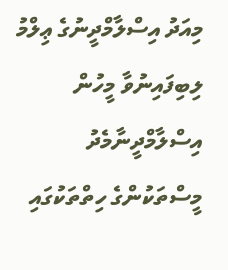މިއަދު އިސްލާމްދީނުގެ ޢިލްމު ލިބިފައިނުވާ މީހުން އިސްލާމްދީނާމެދު މީސްތަކުންގެ ހިތްތަކުގައި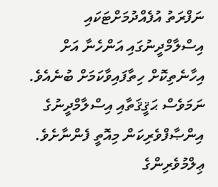ނަފްރަތު އުފެއްދުމަށްޓަކައި އިސްލާމްދީނުގައި އަންހެނާ އަށް އިހާނެތިކޮށް ހިތާފައިވާކަމަށް ބުނެއެވެ. ނަމަވެސް ޙަޤީޤަތާއި އިސްލާމްދީނުގެ އިންޞާފްވެރިކަން މިއޮތީ ފެންނާށެވެ. ޢިލްމުވެރިންގެ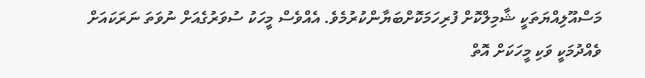މަސްއޫލިއްޔަތަކީ ޝާމިލްކޮށް ފުރިހަމަކޮށްބަޔާންކުރުމެވެ. އެއްވެސް މީހަކު ސުވަރުގެއަށް ނުވަތަ ނަރަކައަށް ވެއްދުމަކީ ވަކި މީހަކަށް އޮތް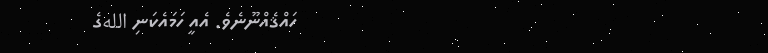ހައްޤެއްނޫނެވެ. އެއީ ހަމައެކަނި اللهގެ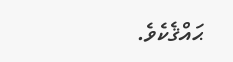ޙައްޤެކެވެ.